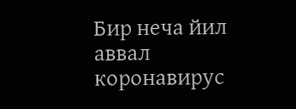Бир неча йил аввал коронавирус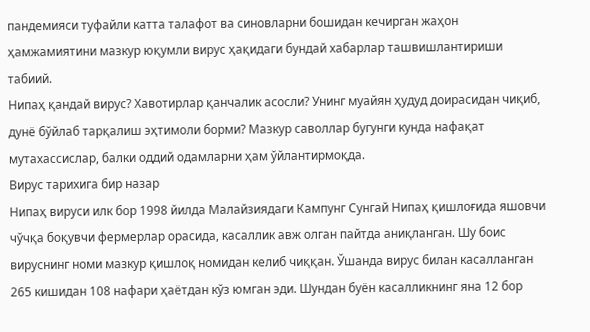пандемияси туфайли катта талафот ва синовларни бошидан кечирган жаҳон ҳамжамиятини мазкур юқумли вирус ҳақидаги бундай хабарлар ташвишлантириши табиий.
Нипаҳ қандай вирус? Хавотирлар қанчалик асосли? Унинг муайян ҳудуд доирасидан чиқиб, дунё бўйлаб тарқалиш эҳтимоли борми? Мазкур саволлар бугунги кунда нафақат мутахассислар, балки оддий одамларни ҳам ўйлантирмоқда.
Вирус тарихига бир назар
Нипаҳ вируси илк бор 1998 йилда Малайзиядаги Кампунг Сунгай Нипаҳ қишлоғида яшовчи чўчқа боқувчи фермерлар орасида, касаллик авж олган пайтда аниқланган. Шу боис вируснинг номи мазкур қишлоқ номидан келиб чиққан. Ўшанда вирус билан касалланган 265 кишидан 108 нафари ҳаётдан кўз юмган эди. Шундан буён касалликнинг яна 12 бор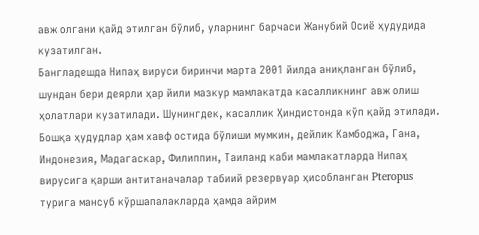авж олгани қайд этилган бўлиб, уларнинг барчаси Жанубий Осиё ҳудудида кузатилган.
Бангладешда Нипаҳ вируси биринчи марта 2001 йилда аниқланган бўлиб, шундан бери деярли ҳар йили мазкур мамлакатда касалликнинг авж олиш ҳолатлари кузатилади. Шунингдек, касаллик Ҳиндистонда кўп қайд этилади. Бошқа ҳудудлар ҳам хавф остида бўлиши мумкин, дейлик Камбоджа, Гана, Индонезия, Мадагаскар, Филиппин, Таиланд каби мамлакатларда Нипаҳ вирусига қарши антитаначалар табиий резервуар ҳисобланган Pteropus турига мансуб кўршапалакларда ҳамда айрим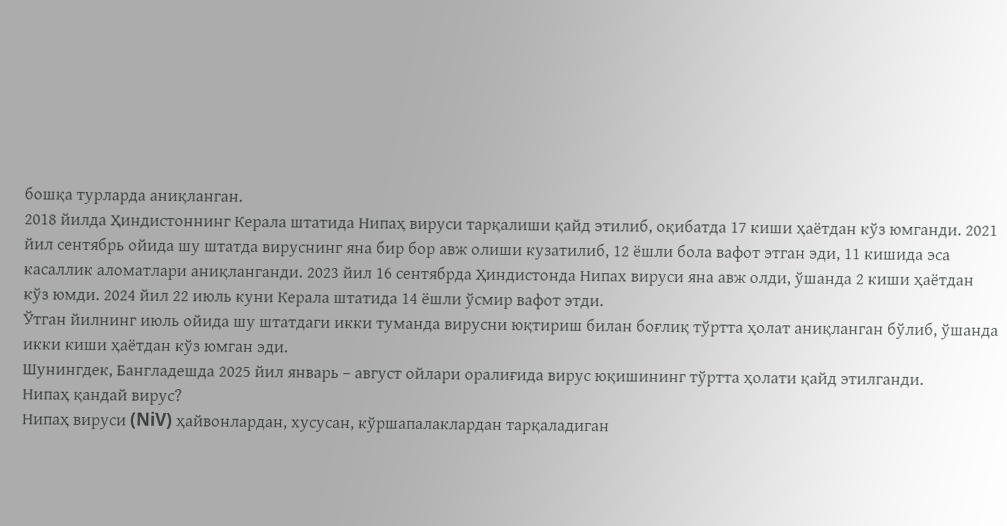бошқа турларда аниқланган.
2018 йилда Ҳиндистоннинг Керала штатида Нипаҳ вируси тарқалиши қайд этилиб, оқибатда 17 киши ҳаётдан кўз юмганди. 2021 йил сентябрь ойида шу штатда вируснинг яна бир бор авж олиши кузатилиб, 12 ёшли бола вафот этган эди, 11 кишида эса касаллик аломатлари аниқланганди. 2023 йил 16 сентябрда Ҳиндистонда Нипах вируси яна авж олди, ўшанда 2 киши ҳаётдан кўз юмди. 2024 йил 22 июль куни Керала штатида 14 ёшли ўсмир вафот этди.
Ўтган йилнинг июль ойида шу штатдаги икки туманда вирусни юқтириш билан боғлиқ тўртта ҳолат аниқланган бўлиб, ўшанда икки киши ҳаётдан кўз юмган эди.
Шунингдек, Бангладешда 2025 йил январь – август ойлари оралиғида вирус юқишининг тўртта ҳолати қайд этилганди.
Нипаҳ қандай вирус?
Нипаҳ вируси (NiV) ҳайвонлардан, хусусан, кўршапалаклардан тарқаладиган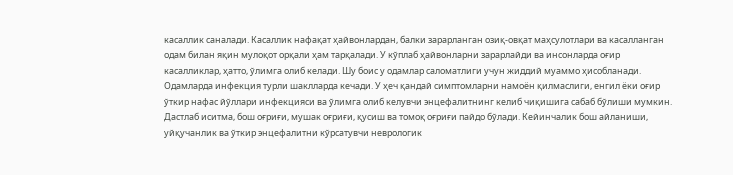касаллик саналади. Касаллик нафақат ҳайвонлардан, балки зарарланган озиқ-овқат маҳсулотлари ва касалланган одам билан яқин мулоқот орқали ҳам тарқалади. У кўплаб ҳайвонларни зарарлайди ва инсонларда оғир касалликлар, ҳатто, ўлимга олиб келади. Шу боис у одамлар саломатлиги учун жиддий муаммо ҳисобланади.
Одамларда инфекция турли шаклларда кечади. У ҳеч қандай симптомларни намоён қилмаслиги, енгил ёки оғир ўткир нафас йўллари инфекцияси ва ўлимга олиб келувчи энцефалитнинг келиб чиқишига сабаб бўлиши мумкин.
Дастлаб иситма, бош оғриғи, мушак оғриғи, қусиш ва томоқ оғриғи пайдо бўлади. Кейинчалик бош айланиши, уйқучанлик ва ўткир энцефалитни кўрсатувчи неврологик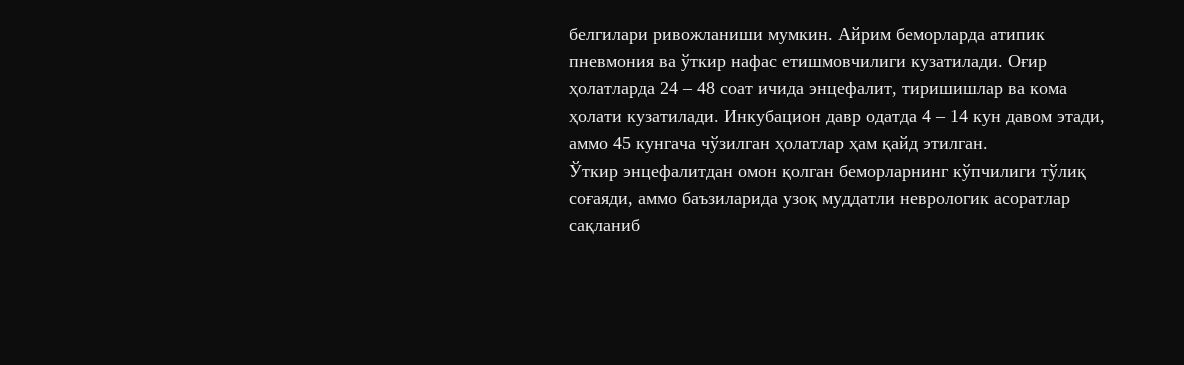белгилари ривожланиши мумкин. Айрим беморларда атипик пневмония ва ўткир нафас етишмовчилиги кузатилади. Оғир ҳолатларда 24 – 48 соат ичида энцефалит, тиришишлар ва кома ҳолати кузатилади. Инкубацион давр одатда 4 – 14 кун давом этади, аммо 45 кунгача чўзилган ҳолатлар ҳам қайд этилган.
Ўткир энцефалитдан омон қолган беморларнинг кўпчилиги тўлиқ соғаяди, аммо баъзиларида узоқ муддатли неврологик асоратлар сақланиб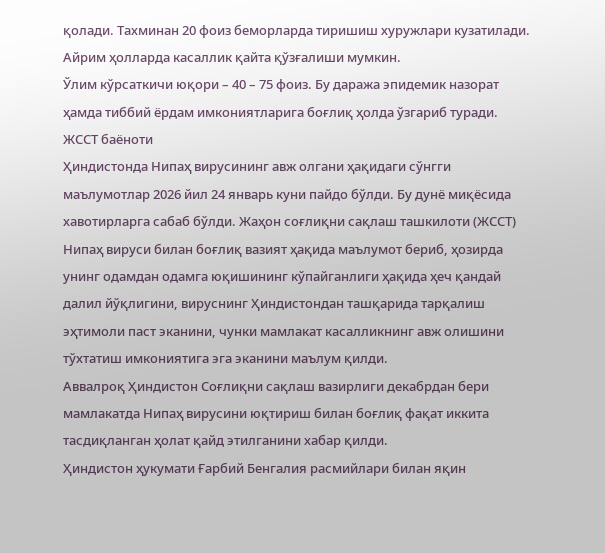қолади. Тахминан 20 фоиз беморларда тиришиш хуружлари кузатилади. Айрим ҳолларда касаллик қайта қўзғалиши мумкин.
Ўлим кўрсаткичи юқори – 40 – 75 фоиз. Бу даража эпидемик назорат ҳамда тиббий ёрдам имкониятларига боғлиқ ҳолда ўзгариб туради.
ЖССТ баёноти
Ҳиндистонда Нипаҳ вирусининг авж олгани ҳақидаги сўнгги маълумотлар 2026 йил 24 январь куни пайдо бўлди. Бу дунё миқёсида хавотирларга сабаб бўлди. Жаҳон соғлиқни сақлаш ташкилоти (ЖССТ) Нипаҳ вируси билан боғлиқ вазият ҳақида маълумот бериб, ҳозирда унинг одамдан одамга юқишининг кўпайганлиги ҳақида ҳеч қандай далил йўқлигини, вируснинг Ҳиндистондан ташқарида тарқалиш эҳтимоли паст эканини, чунки мамлакат касалликнинг авж олишини тўхтатиш имкониятига эга эканини маълум қилди.
Аввалроқ Ҳиндистон Соғлиқни сақлаш вазирлиги декабрдан бери мамлакатда Нипаҳ вирусини юқтириш билан боғлиқ фақат иккита тасдиқланган ҳолат қайд этилганини хабар қилди.
Ҳиндистон ҳукумати Ғарбий Бенгалия расмийлари билан яқин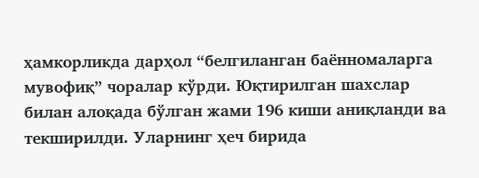ҳамкорликда дарҳол “белгиланган баённомаларга мувофиқ” чоралар кўрди. Юқтирилган шахслар билан алоқада бўлган жами 196 киши аниқланди ва текширилди. Уларнинг ҳеч бирида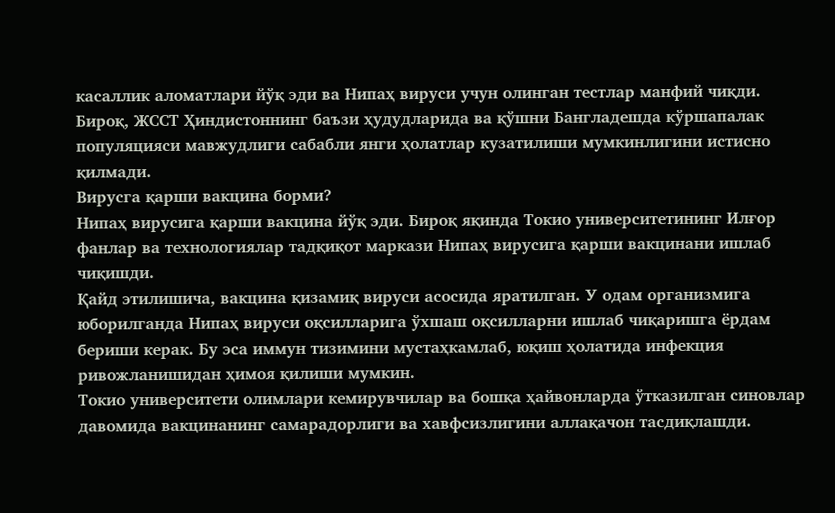касаллик аломатлари йўқ эди ва Нипаҳ вируси учун олинган тестлар манфий чиқди.
Бироқ, ЖССТ Ҳиндистоннинг баъзи ҳудудларида ва қўшни Бангладешда кўршапалак популяцияси мавжудлиги сабабли янги ҳолатлар кузатилиши мумкинлигини истисно қилмади.
Вирусга қарши вакцина борми?
Нипаҳ вирусига қарши вакцина йўқ эди. Бироқ яқинда Токио университетининг Илғор фанлар ва технологиялар тадқиқот маркази Нипаҳ вирусига қарши вакцинани ишлаб чиқишди.
Қайд этилишича, вакцина қизамиқ вируси асосида яратилган. У одам организмига юборилганда Нипаҳ вируси оқсилларига ўхшаш оқсилларни ишлаб чиқаришга ёрдам бериши керак. Бу эса иммун тизимини мустаҳкамлаб, юқиш ҳолатида инфекция ривожланишидан ҳимоя қилиши мумкин.
Токио университети олимлари кемирувчилар ва бошқа ҳайвонларда ўтказилган синовлар давомида вакцинанинг самарадорлиги ва хавфсизлигини аллақачон тасдиқлашди.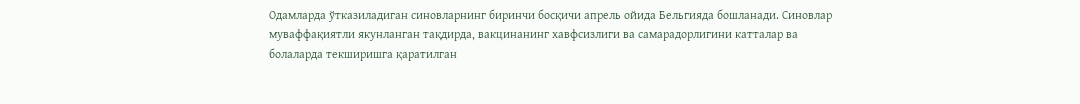Одамларда ўтказиладиган синовларнинг биринчи босқичи апрель ойида Бельгияда бошланади. Синовлар муваффақиятли якунланган тақдирда, вакцинанинг хавфсизлиги ва самарадорлигини катталар ва болаларда текширишга қаратилган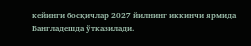кейинги босқичлар 2027 йилнинг иккинчи ярмида Бангладешда ўтказилади.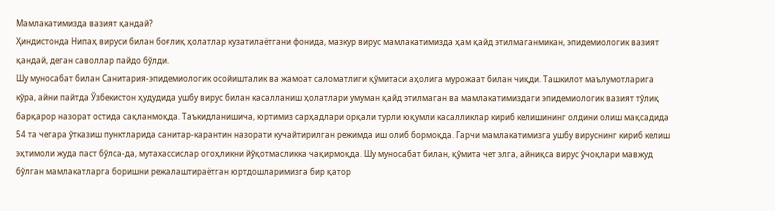Мамлакатимизда вазият қандай?
Ҳиндистонда Нипаҳ вируси билан боғлиқ ҳолатлар кузатилаётгани фонида, мазкур вирус мамлакатимизда ҳам қайд этилмаганмикан, эпидемиологик вазият қандай, деган саволлар пайдо бўлди.
Шу муносабат билан Санитария-эпидемиологик осойишталик ва жамоат саломатлиги қўмитаси аҳолига мурожаат билан чиқди. Ташкилот маълумотларига кўра, айни пайтда Ўзбекистон ҳудудида ушбу вирус билан касалланиш ҳолатлари умуман қайд этилмаган ва мамлакатимиздаги эпидемиологик вазият тўлиқ барқарор назорат остида сақланмоқда. Таъкидланишича, юртимиз сарҳадлари орқали турли юқумли касалликлар кириб келишининг олдини олиш мақсадида 54 та чегара ўтказиш пунктларида санитар-карантин назорати кучайтирилган режимда иш олиб бормоқда. Гарчи мамлакатимизга ушбу вируснинг кириб келиш эҳтимоли жуда паст бўлса-да, мутахассислар огоҳликни йўқотмасликка чақирмоқда. Шу муносабат билан, қўмита чет элга, айниқса вирус ўчоқлари мавжуд бўлган мамлакатларга боришни режалаштираётган юртдошларимизга бир қатор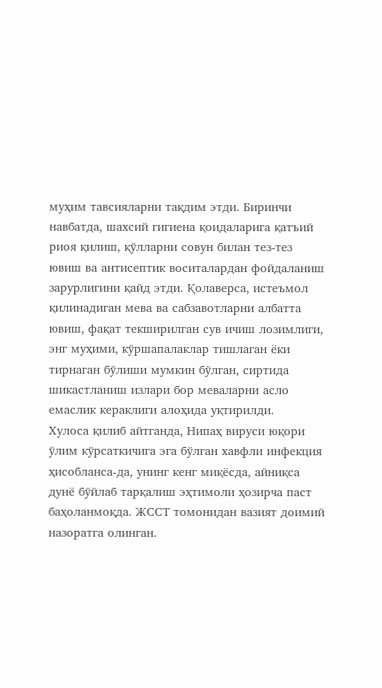муҳим тавсияларни тақдим этди. Биринчи навбатда, шахсий гигиена қоидаларига қатъий риоя қилиш, қўлларни совун билан тез-тез ювиш ва антисептик воситалардан фойдаланиш зарурлигини қайд этди. Қолаверса, истеъмол қилинадиган мева ва сабзавотларни албатта ювиш, фақат текширилган сув ичиш лозимлиги, энг муҳими, кўршапалаклар тишлаган ёки тирнаган бўлиши мумкин бўлган, сиртида шикастланиш излари бор меваларни асло емаслик кераклиги алоҳида уқтирилди.
Хулоса қилиб айтганда, Нипаҳ вируси юқори ўлим кўрсаткичига эга бўлган хавфли инфекция ҳисобланса-да, унинг кенг миқёсда, айниқса дунё бўйлаб тарқалиш эҳтимоли ҳозирча паст баҳоланмоқда. ЖССТ томонидан вазият доимий назоратга олинган.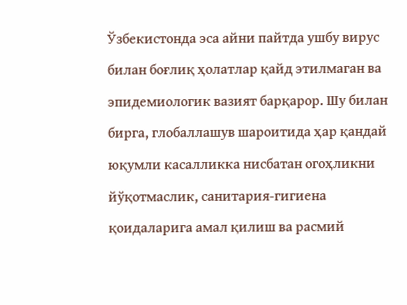Ўзбекистонда эса айни пайтда ушбу вирус билан боғлиқ ҳолатлар қайд этилмаган ва эпидемиологик вазият барқарор. Шу билан бирга, глобаллашув шароитида ҳар қандай юқумли касалликка нисбатан огоҳликни йўқотмаслик, санитария-гигиена қоидаларига амал қилиш ва расмий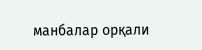манбалар орқали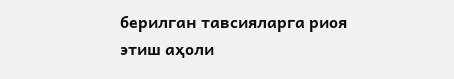берилган тавсияларга риоя этиш аҳоли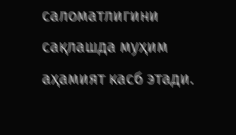саломатлигини сақлашда муҳим аҳамият касб этади.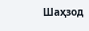Шаҳзод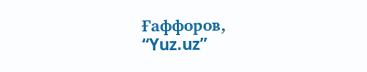Ғаффоров,
“Yuz.uz”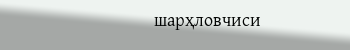шарҳловчиси